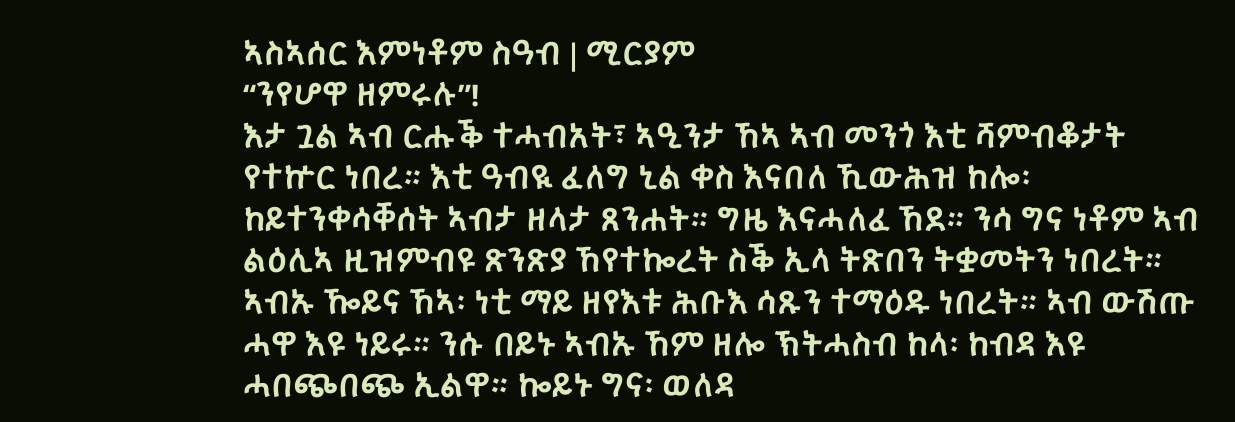ኣስኣሰር እምነቶም ስዓብ | ሚርያም
“ንየሆዋ ዘምሩሉ”!
እታ ጓል ኣብ ርሑቕ ተሓብአት፣ ኣዒንታ ኸኣ ኣብ መንጎ እቲ ሻምብቆታት የተኵር ነበረ። እቲ ዓብዪ ፈለግ ኒል ቀስ እናበለ ኺውሕዝ ከሎ፡ ከይተንቀሳቐሰት ኣብታ ዘላታ ጸንሐት። ግዜ እናሓለፈ ኸደ። ንሳ ግና ነቶም ኣብ ልዕሊኣ ዚዝምብዩ ጽንጽያ ኸየተኰረት ስቕ ኢላ ትጽበን ትቋመትን ነበረት። ኣብኡ ዀይና ኸኣ፡ ነቲ ማይ ዘየእቱ ሕቡእ ሳጹን ተማዕዱ ነበረት። ኣብ ውሽጡ ሓዋ እዩ ነይሩ። ንሱ በይኑ ኣብኡ ኸም ዘሎ ኽትሓስብ ከላ፡ ከብዳ እዩ ሓበጭበጭ ኢልዋ። ኰይኑ ግና፡ ወለዳ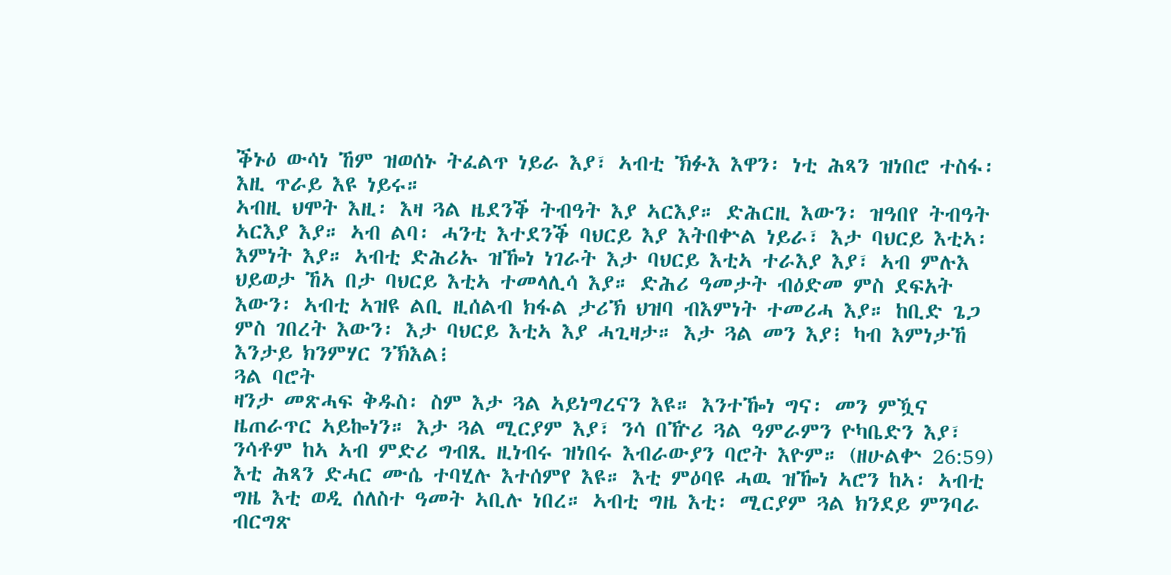ቕኑዕ ውሳነ ኸም ዝወሰኑ ትፈልጥ ነይራ እያ፣ ኣብቲ ኽፉእ እዋን፡ ነቲ ሕጻን ዝነበሮ ተስፋ፡ እዚ ጥራይ እዩ ነይሩ።
ኣብዚ ህሞት እዚ፡ እዛ ጓል ዜደንቕ ትብዓት እያ ኣርእያ። ድሕርዚ እውን፡ ዝዓበየ ትብዓት ኣርእያ እያ። ኣብ ልባ፡ ሓንቲ እተደንቕ ባህርይ እያ እትበቍል ነይራ፣ እታ ባህርይ እቲኣ፡ እምነት እያ። ኣብቲ ድሕሪኡ ዝዀነ ነገራት እታ ባህርይ እቲኣ ተራእያ እያ፣ ኣብ ምሉእ ህይወታ ኸኣ በታ ባህርይ እቲኣ ተመላሊሳ እያ። ድሕሪ ዓመታት ብዕድመ ምስ ደፍአት እውን፡ ኣብቲ ኣዝዩ ልቢ ዚሰልብ ክፋል ታሪኽ ህዝባ ብእምነት ተመሪሓ እያ። ከቢድ ጌጋ ምስ ገበረት እውን፡ እታ ባህርይ እቲኣ እያ ሓጊዛታ። እታ ጓል መን እያ፧ ካብ እምነታኸ እንታይ ክንምሃር ንኽእል፧
ጓል ባሮት
ዛንታ መጽሓፍ ቅዱስ፡ ስም እታ ጓል ኣይነግረናን እዩ። እንተዀነ ግና፡ መን ምዃና ዜጠራጥር ኣይኰነን። እታ ጓል ሚርያም እያ፣ ንሳ በዅሪ ጓል ዓምራምን ዮካቤድን እያ፣ ንሳቶም ከኣ ኣብ ምድሪ ግብጺ ዚነብሩ ዝነበሩ እብራውያን ባሮት እዮም። (ዘሁልቍ 26:59) እቲ ሕጻን ድሓር ሙሴ ተባሂሉ እተሰምየ እዩ። እቲ ምዕባዩ ሓዉ ዝዀነ ኣሮን ከኣ፡ ኣብቲ ግዜ እቲ ወዲ ሰለስተ ዓመት ኣቢሉ ነበረ። ኣብቲ ግዜ እቲ፡ ሚርያም ጓል ክንደይ ምንባራ ብርግጽ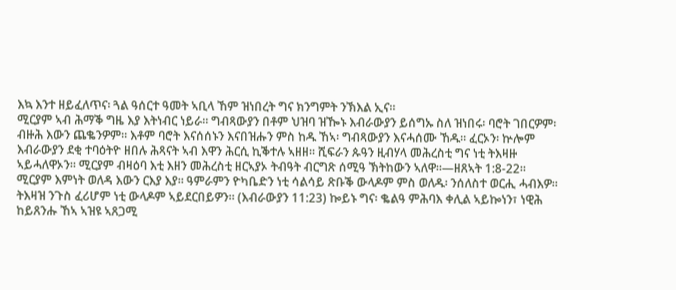እኳ እንተ ዘይፈለጥና፡ ጓል ዓሰርተ ዓመት ኣቢላ ኸም ዝነበረት ግና ክንግምት ንኽእል ኢና።
ሚርያም ኣብ ሕማቕ ግዜ እያ እትነብር ነይራ። ግብጻውያን በቶም ህዝባ ዝዀኑ እብራውያን ይሰግኡ ስለ ዝነበሩ፡ ባሮት ገበርዎም፡ ብዙሕ እውን ጨቈንዎም። እቶም ባሮት እናሰሰኑን እናበዝሑን ምስ ከዱ ኸኣ፡ ግብጻውያን እናሓሰሙ ኸዱ። ፈርኦን፡ ኵሎም እብራውያን ደቂ ተባዕትዮ ዘበሉ ሕጻናት ኣብ እዋን ሕርሲ ኪቕተሉ ኣዘዘ። ሺፍራን ጱዓን ዚብሃላ መሕረስቲ ግና ነቲ ትእዛዙ ኣይሓለዋኦን። ሚርያም ብዛዕባ እቲ እዘን መሕረስቲ ዘርኣያኦ ትብዓት ብርግጽ ሰሚዓ ኽትከውን ኣለዋ።—ዘጸኣት 1:8-22።
ሚርያም እምነት ወለዳ እውን ርእያ እያ። ዓምራምን ዮካቤድን ነቲ ሳልሳይ ጽቡቕ ውላዶም ምስ ወለዱ፡ ንሰለስተ ወርሒ ሓብእዎ። ትእዛዝ ንጉስ ፈሪሆም ነቲ ውላዶም ኣይደርበይዎን። (እብራውያን 11:23) ኰይኑ ግና፡ ቈልዓ ምሕባእ ቀሊል ኣይኰነን፣ ነዊሕ ከይጸንሑ ኸኣ ኣዝዩ ኣጸጋሚ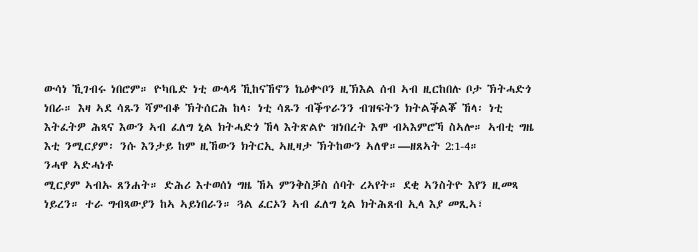ውሳነ ኺገብሩ ነበሮም። ዮካቤድ ነቲ ውላዳ ኺከናኸኖን ኬዕቍቦን ዚኽእል ሰብ ኣብ ዚርከበሉ ቦታ ኽትሓድጎ ነበራ። እዛ ኣደ ሳጹን ሻምብቆ ኽትሰርሕ ከላ፡ ነቲ ሳጹን ብቕጥራንን ብዝፍትን ክትልቕልቖ ኸላ፡ ነቲ እትፈትዎ ሕጻና እውን ኣብ ፈለግ ኒል ክትሓድጎ ኸላ እትጽልዮ ዝነበረት እሞ ብኣእምሮኻ ስኣሎ። ኣብቲ ግዜ እቲ ንሚርያም፡ ንሱ እንታይ ከም ዚኸውን ክትርኢ ኣዚዛታ ኽትከውን ኣለዋ።—ዘጸኣት 2:1-4።
ንሓዋ ኣድሓነቶ
ሚርያም ኣብኡ ጸንሐት። ድሕሪ እተወሰነ ግዜ ኸኣ ምንቅስቓስ ሰባት ረኣየት። ደቂ ኣንስትዮ እየን ዚመጻ ነይረን። ተራ ግብጻውያን ከኣ ኣይነበራን። ጓል ፈርኦን ኣብ ፈለግ ኒል ክትሕጸብ ኢላ እያ መጺኣ፣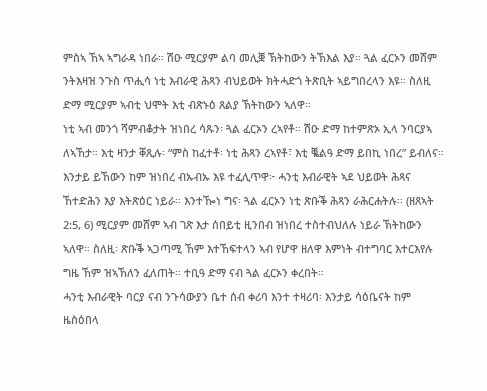ምስኣ ኸኣ ኣግራዳ ነበራ። ሽዑ ሚርያም ልባ መሊቛ ኽትከውን ትኽእል እያ። ጓል ፈርኦን መሸም ንትእዛዝ ንጉስ ጥሒሳ ነቲ እብራዊ ሕጻን ብህይወት ክትሓድጎ ትጽቢት ኣይግበረላን እዩ። ስለዚ ድማ ሚርያም ኣብቲ ህሞት እቲ ብጽኑዕ ጸልያ ኽትከውን ኣለዋ።
ነቲ ኣብ መንጎ ሻምብቆታት ዝነበረ ሳጹን፡ ጓል ፈርኦን ረኣየቶ። ሽዑ ድማ ከተምጽኦ ኢላ ንባርያኣ ለኣኸታ። እቲ ዛንታ ቐጺሉ፡ “ምስ ከፈተቶ፡ ነቲ ሕጻን ረኣየቶ፣ እቲ ቘልዓ ድማ ይበኪ ነበረ” ይብለና። እንታይ ይኸውን ከም ዝነበረ ብኡብኡ እዩ ተፈሊጥዋ፦ ሓንቲ እብራዊት ኣደ ህይወት ሕጻና ኸተድሕን እያ እትጽዕር ነይራ። እንተዀነ ግና፡ ጓል ፈርኦን ነቲ ጽቡቕ ሕጻን ራሕርሐትሉ። (ዘጸኣት 2:5, 6) ሚርያም መሸም ኣብ ገጽ እታ ሰበይቲ ዚንበብ ዝነበረ ተስተብህለሉ ነይራ ኽትከውን ኣለዋ። ስለዚ፡ ጽቡቕ ኣጋጣሚ ኸም እተኸፍተላን ኣብ የሆዋ ዘለዋ እምነት ብተግባር እተርእየሉ ግዜ ኸም ዝኣኸለን ፈለጠት። ተቢዓ ድማ ናብ ጓል ፈርኦን ቀረበት።
ሓንቲ እብራዊት ባርያ ናብ ንጉሳውያን ቤተ ሰብ ቀሪባ እንተ ተዛሪባ፡ እንታይ ሳዕቤናት ከም ዜስዕበላ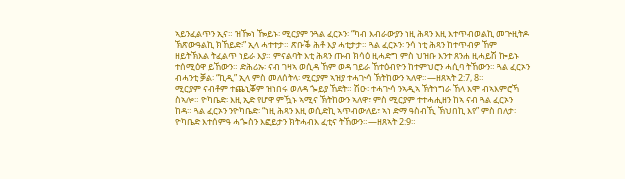ኣይንፈልጥን ኢና። ዝዀነ ዀይኑ፡ ሚርያም ንጓል ፈርኦን፡ “ካብ እብራውያን ነዚ ሕጻን እዚ እተጥብወልኪ መጕዚትዶ ኽጽውዓልኪ ክኸይድ፧” ኢላ ሓተተታ። ጽቡቕ ሕቶ እያ ሓቲታታ። ጓል ፈርኦን፡ ንሳ ነቲ ሕጻን ከተጥብዎ ኸም ዘይትኽእል ትፈልጥ ነይራ እያ። ምናልባት እቲ ሕጻን ጡብ ክሳዕ ዚሓድግ ምስ ህዝቡ እንተ ጸንሐ ዚሓይሽ ኰይኑ ተሰሚዕዋ ይኸውን። ድሕሪኡ፡ ናብ ገዛኣ ወሲዳ ኸም ወዳ ገይራ ኸተዕብዮን ከተምህሮን ሓሲባ ትኸውን። ጓል ፈርኦን ብሓንቲ ቓል፡ “ኪዲ” ኢላ ምስ መለሰትላ፡ ሚርያም ኣዝያ ተሓጒሳ ኽትከውን ኣለዋ።—ዘጸኣት 2:7, 8።
ሚርያም ናብቶም ተጨኒቖም ዝነበሩ ወለዳ ጐይያ ኸደት። ሽዑ፡ ተሓጒሳ ንኣዲኣ ኽትነግራ ኸላ እሞ ብኣእምሮኻ ስኣሎ። ዮካቤድ፡ እዚ ኢድ የሆዋ ምዃኑ ኣሚና ኽትከውን ኣለዋ፣ ምስ ሚርያም ተተሓሒዘን ከኣ ናብ ጓል ፈርኦን ከዳ። ጓል ፈርኦን ንዮካቤድ፡ “ነዚ ሕጻን እዚ ወሲድኪ ኣጥብውለይ፣ ኣነ ድማ ዓስብኺ ኽህበኪ እየ” ምስ በለታ፡ ዮካቤድ እተሰምዓ ሓጐስን እፎይታን ክትሓብእ ፈቲና ትኸውን።—ዘጸኣት 2:9።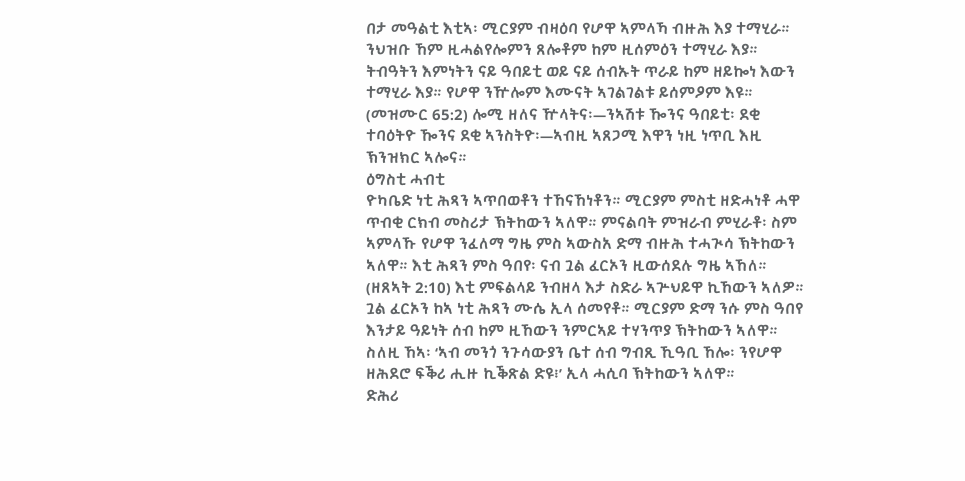በታ መዓልቲ እቲኣ፡ ሚርያም ብዛዕባ የሆዋ ኣምላኻ ብዙሕ እያ ተማሂራ። ንህዝቡ ኸም ዚሓልየሎምን ጸሎቶም ከም ዚሰምዕን ተማሂራ እያ። ትብዓትን እምነትን ናይ ዓበይቲ ወይ ናይ ሰብኡት ጥራይ ከም ዘይኰነ እውን ተማሂራ እያ። የሆዋ ንዅሎም እሙናት ኣገልገልቱ ይሰምዖም እዩ። (መዝሙር 65:2) ሎሚ ዘለና ዅላትና፡—ንኣሽቱ ዀንና ዓበይቲ፡ ደቂ ተባዕትዮ ዀንና ደቂ ኣንስትዮ፡—ኣብዚ ኣጸጋሚ እዋን ነዚ ነጥቢ እዚ ኽንዝክር ኣሎና።
ዕግስቲ ሓብቲ
ዮካቤድ ነቲ ሕጻን ኣጥበወቶን ተኸናኸነቶን። ሚርያም ምስቲ ዘድሓነቶ ሓዋ ጥብቂ ርክብ መስሪታ ኽትከውን ኣለዋ። ምናልባት ምዝራብ ምሂራቶ፡ ስም ኣምላኹ የሆዋ ንፈለማ ግዜ ምስ ኣውስአ ድማ ብዙሕ ተሓጒሳ ኽትከውን ኣለዋ። እቲ ሕጻን ምስ ዓበየ፡ ናብ ጓል ፈርኦን ዚውሰደሉ ግዜ ኣኸለ። (ዘጸኣት 2:10) እቲ ምፍልላይ ንብዘላ እታ ስድራ ኣጕህይዋ ኪኸውን ኣለዎ። ጓል ፈርኦን ከኣ ነቲ ሕጻን ሙሴ ኢላ ሰመየቶ። ሚርያም ድማ ንሱ ምስ ዓበየ እንታይ ዓይነት ሰብ ከም ዚኸውን ንምርኣይ ተሃንጥያ ኽትከውን ኣለዋ። ስለዚ ኸኣ፡ ‘ኣብ መንጎ ንጉሳውያን ቤተ ሰብ ግብጺ ኺዓቢ ኸሎ፡ ንየሆዋ ዘሕደሮ ፍቕሪ ሒዙ ኪቕጽል ድዩ፧’ ኢላ ሓሲባ ኽትከውን ኣለዋ።
ድሕሪ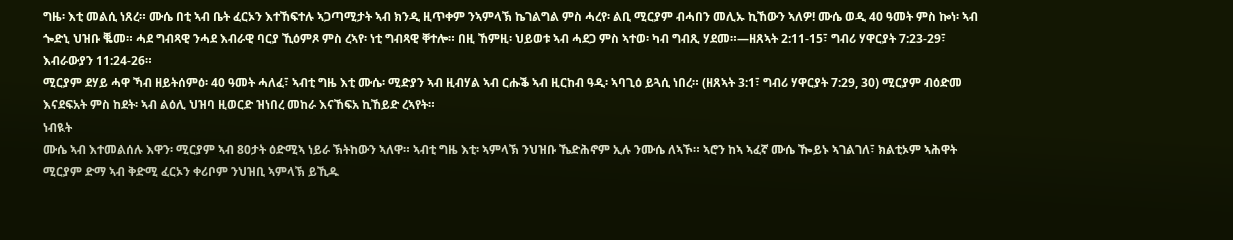ግዜ፡ እቲ መልሲ ነጸረ። ሙሴ በቲ ኣብ ቤት ፈርኦን እተኸፍተሉ ኣጋጣሚታት ኣብ ክንዲ ዚጥቀም ንኣምላኽ ኬገልግል ምስ ሓረየ፡ ልቢ ሚርያም ብሓበን መሊኡ ኪኸውን ኣለዎ! ሙሴ ወዲ 40 ዓመት ምስ ኰነ፡ ኣብ ጐድኒ ህዝቡ ቘመ። ሓደ ግብጻዊ ንሓደ እብራዊ ባርያ ኺዕምጾ ምስ ረኣየ፡ ነቲ ግብጻዊ ቐተሎ። በዚ ኸምዚ፡ ህይወቱ ኣብ ሓደጋ ምስ ኣተወ፡ ካብ ግብጺ ሃደመ።—ዘጸኣት 2:11-15፣ ግብሪ ሃዋርያት 7:23-29፣ እብራውያን 11:24-26።
ሚርያም ደሃይ ሓዋ ኻብ ዘይትሰምዕ፡ 40 ዓመት ሓለፈ፣ ኣብቲ ግዜ እቲ ሙሴ፡ ሚድያን ኣብ ዚብሃል ኣብ ርሑቕ ኣብ ዚርከብ ዓዲ፡ ኣባጊዕ ይጓሲ ነበረ። (ዘጸኣት 3:1፣ ግብሪ ሃዋርያት 7:29, 30) ሚርያም ብዕድመ እናደፍአት ምስ ከደት፡ ኣብ ልዕሊ ህዝባ ዚወርድ ዝነበረ መከራ እናኸፍአ ኪኸይድ ረኣየት።
ነብዪት
ሙሴ ኣብ እተመልሰሉ እዋን፡ ሚርያም ኣብ 80ታት ዕድሚኣ ነይራ ኽትከውን ኣለዋ። ኣብቲ ግዜ እቲ፡ ኣምላኽ ንህዝቡ ኼድሕኖም ኢሉ ንሙሴ ለኣኾ። ኣሮን ከኣ ኣፈኛ ሙሴ ዀይኑ ኣገልገለ፣ ክልቲኦም ኣሕዋት ሚርያም ድማ ኣብ ቅድሚ ፈርኦን ቀሪቦም ንህዝቢ ኣምላኽ ይኺዱ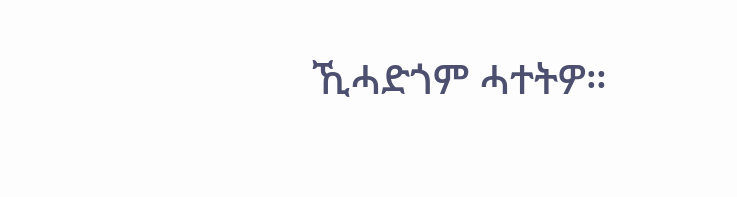ኺሓድጎም ሓተትዎ።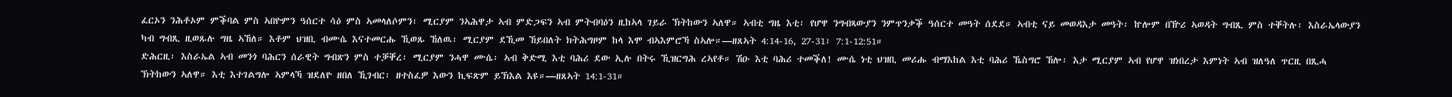ፈርኦን ንሕቶኦም ምቕባል ምስ ኣበዮምን ዓሰርተ ሳዕ ምስ ኣመላለሶምን፡ ሚርያም ንኣሕዋታ ኣብ ምድጋፍን ኣብ ምትብባዕን ዚከኣላ ገይራ ኽትከውን ኣለዋ። ኣብቲ ግዜ እቲ፡ የሆዋ ንግብጻውያን ንምጥንቃቕ ዓሰርተ መዓት ሰደደ። ኣብቲ ናይ መወዳእታ መዓት፡ ኵሎም በዅሪ ኣወዳት ግብጺ ምስ ተቐትሉ፡ እስራኤላውያን ካብ ግብጺ ዚወጹሉ ግዜ ኣኸለ። እቶም ህዝቢ ብሙሴ እናተመርሑ ኺወጹ ኸለዉ፡ ሚርያም ደኺመ ኸይበለት ክትሕግዞም ከላ እሞ ብኣእምሮኻ ስኣሎ።—ዘጸኣት 4:14-16, 27-31፣ 7:1-12:51።
ድሕርዚ፡ እስራኤል ኣብ መንጎ ባሕርን ሰራዊት ግብጽን ምስ ተቓቐረ፡ ሚርያም ንሓዋ ሙሴ፡ ኣብ ቅድሚ እቲ ባሕሪ ደው ኢሉ በትሩ ኺዝርግሕ ረኣየቶ። ሽዑ እቲ ባሕሪ ተመቕለ! ሙሴ ነቲ ህዝቢ መሪሑ ብማእከል እቲ ባሕሪ ኼስግሮ ኸሎ፡ እታ ሚርያም ኣብ የሆዋ ዝነበረታ እምነት ኣብ ዝለዓለ ጥርዚ በጺሓ ኽትከውን ኣለዋ። እቲ እተገልግሎ ኣምላኻ ዝደለዮ ዘበለ ኺገብር፡ ዘተስፈዎ እውን ኪፍጽም ይኽእል እዩ።—ዘጸኣት 14:1-31።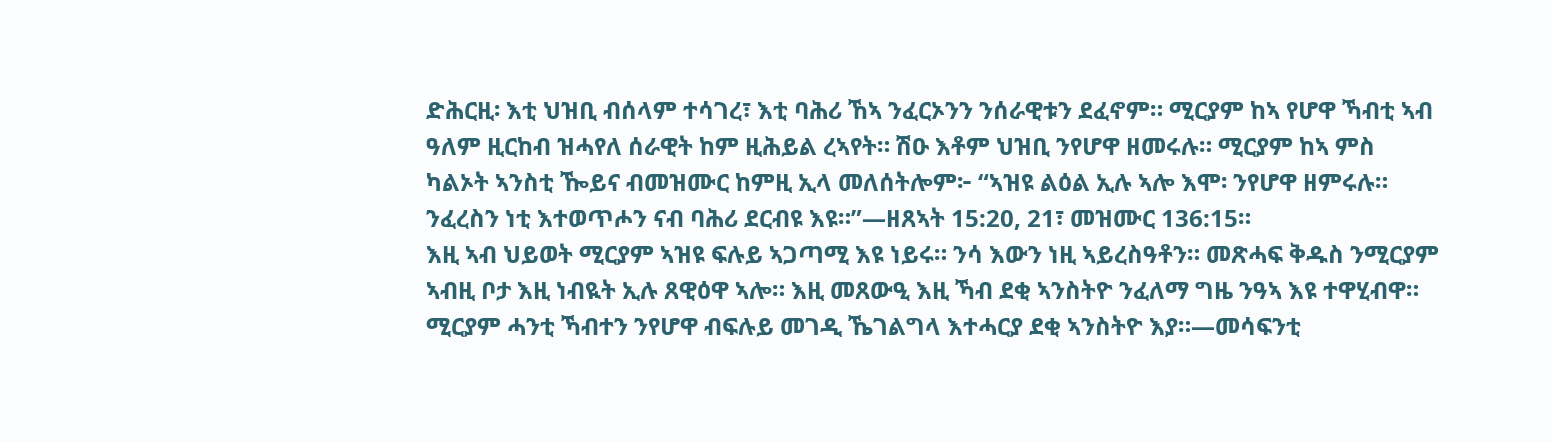ድሕርዚ፡ እቲ ህዝቢ ብሰላም ተሳገረ፣ እቲ ባሕሪ ኸኣ ንፈርኦንን ንሰራዊቱን ደፈኖም። ሚርያም ከኣ የሆዋ ኻብቲ ኣብ ዓለም ዚርከብ ዝሓየለ ሰራዊት ከም ዚሕይል ረኣየት። ሽዑ እቶም ህዝቢ ንየሆዋ ዘመሩሉ። ሚርያም ከኣ ምስ ካልኦት ኣንስቲ ዀይና ብመዝሙር ከምዚ ኢላ መለሰትሎም፦ “ኣዝዩ ልዕል ኢሉ ኣሎ እሞ፡ ንየሆዋ ዘምሩሉ። ንፈረስን ነቲ እተወጥሖን ናብ ባሕሪ ደርብዩ እዩ።”—ዘጸኣት 15:20, 21፣ መዝሙር 136:15።
እዚ ኣብ ህይወት ሚርያም ኣዝዩ ፍሉይ ኣጋጣሚ እዩ ነይሩ። ንሳ እውን ነዚ ኣይረስዓቶን። መጽሓፍ ቅዱስ ንሚርያም ኣብዚ ቦታ እዚ ነብዪት ኢሉ ጸዊዕዋ ኣሎ። እዚ መጸውዒ እዚ ኻብ ደቂ ኣንስትዮ ንፈለማ ግዜ ንዓኣ እዩ ተዋሂብዋ። ሚርያም ሓንቲ ኻብተን ንየሆዋ ብፍሉይ መገዲ ኼገልግላ እተሓርያ ደቂ ኣንስትዮ እያ።—መሳፍንቲ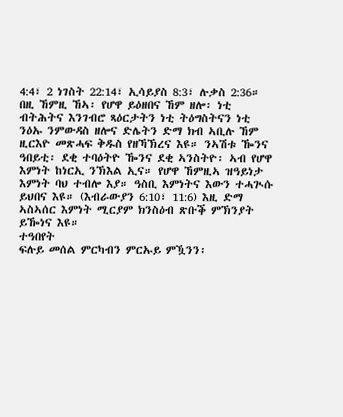4:4፣ 2 ነገስት 22:14፣ ኢሳይያስ 8:3፣ ሉቃስ 2:36።
በዚ ኸምዚ ኸኣ፡ የሆዋ ይዕዘበና ኸም ዘሎ፡ ነቲ ብትሕትና እንገብሮ ጻዕርታትን ነቲ ትዕግስትናን ነቲ ንዕኡ ንምውዳስ ዘሎና ድሌትን ድማ ክብ ኣቢሉ ኸም ዚርእዮ መጽሓፍ ቅዱስ የዘኻኽረና እዩ። ንኣሽቱ ዀንና ዓበይቲ፡ ደቂ ተባዕትዮ ዀንና ደቂ ኣንስትዮ፡ ኣብ የሆዋ እምነት ከነርኢ ንኽእል ኢና። የሆዋ ኸምዚኣ ዝዓይነታ እምነት ባህ ተብሎ እያ። ዓስቢ እምነትና እውን ተሓጒሱ ይህበና እዩ። (እብራውያን 6:10፣ 11:6) እዚ ድማ ኣስኣሰር እምነት ሚርያም ክንስዕብ ጽቡቕ ምኽንያት ይዀነና እዩ።
ተዓበየት
ፍሉይ መሰል ምርካብን ምርኡይ ምዃንን፡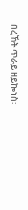በረኸት ጥራይ ዘይኰነስ፡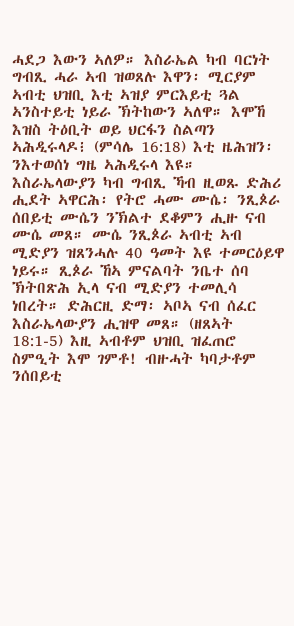ሓደጋ እውን ኣለዎ። እስራኤል ካብ ባርነት ግብጺ ሓራ ኣብ ዝወጸሉ እዋን፡ ሚርያም ኣብቲ ህዝቢ እቲ ኣዝያ ምርእይቲ ጓል ኣንስተይቲ ነይራ ኽትከውን ኣለዋ። እሞኸ እዝስ ትዕቢት ወይ ህርፋን ስልጣን ኣሕዲሩላዶ፧ (ምሳሌ 16:18) እቲ ዜሕዝን፡ ንእተወሰነ ግዜ ኣሕዲሩላ እዩ።
እስራኤላውያን ካብ ግብጺ ኻብ ዚወጹ ድሕሪ ሒደት ኣዋርሕ፡ የትሮ ሓሙ ሙሴ፡ ንጺጶራ ሰበይቲ ሙሴን ንኽልተ ደቆምን ሒዙ ናብ ሙሴ መጸ። ሙሴ ንጺጶራ ኣብቲ ኣብ ሚድያን ዝጸንሓሉ 40 ዓመት እዩ ተመርዕይዋ ነይሩ። ጺጶራ ኸኣ ምናልባት ንቤተ ሰባ ኽትበጽሕ ኢላ ናብ ሚድያን ተመሊሳ ነበረት። ድሕርዚ ድማ፡ ኣቦኣ ናብ ሰፈር እስራኤላውያን ሒዝዋ መጸ። (ዘጸኣት 18:1-5) እዚ ኣብቶም ህዝቢ ዝፈጠሮ ስምዒት እሞ ገምቶ! ብዙሓት ካባታቶም ንሰበይቲ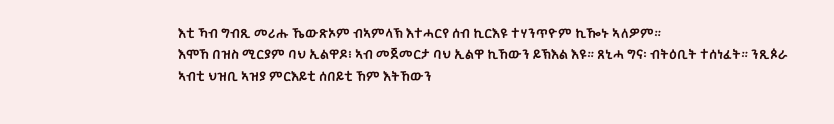እቲ ኻብ ግብጺ መሪሑ ኼውጽኦም ብኣምላኽ እተሓርየ ሰብ ኪርእዩ ተሃንጥዮም ኪዀኑ ኣለዎም።
እሞኸ በዝስ ሚርያም ባህ ኢልዋዶ፧ ኣብ መጀመርታ ባህ ኢልዋ ኪኸውን ይኽእል እዩ። ጸኒሓ ግና፡ ብትዕቢት ተሰነፈት። ንጺጶራ ኣብቲ ህዝቢ ኣዝያ ምርእይቲ ሰበይቲ ኸም እትኸውን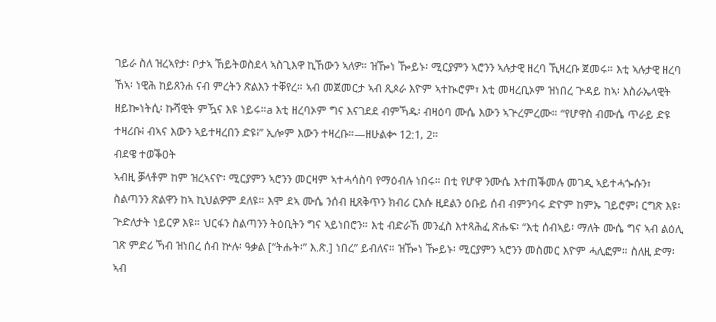ገይራ ስለ ዝረኣየታ፡ ቦታኣ ኸይትወስደላ ኣስጊእዋ ኪኸውን ኣለዎ። ዝዀነ ዀይኑ፡ ሚርያምን ኣሮንን ኣሉታዊ ዘረባ ኺዛረቡ ጀመሩ። እቲ ኣሉታዊ ዘረባ ኸኣ፡ ነዊሕ ከይጸንሐ ናብ ምረትን ጽልእን ተቐየረ። ኣብ መጀመርታ ኣብ ጺጶራ እዮም ኣተኲሮም፣ እቲ መዛረቢኦም ዝነበረ ጕዳይ ከኣ፡ እስራኤላዊት ዘይኰነትሲ፡ ኩሻዊት ምዃና እዩ ነይሩ።a እቲ ዘረባኦም ግና እናገደደ ብምኻዱ፡ ብዛዕባ ሙሴ እውን ኣጕረምረሙ። “የሆዋስ ብሙሴ ጥራይ ድዩ ተዛሪቡ፧ ብኣና እውን ኣይተዛረበን ድዩ፧” ኢሎም እውን ተዛረቡ።—ዘሁልቍ 12:1, 2።
ብደዌ ተወቕዐት
ኣብዚ ቓላቶም ከም ዝረኣናዮ፡ ሚርያምን ኣሮንን መርዛም ኣተሓሳስባ የማዕብሉ ነበሩ። በቲ የሆዋ ንሙሴ እተጠቕመሉ መገዲ ኣይተሓጐሱን፣ ስልጣንን ጽልዋን ከኣ ኪህልዎም ደለዩ። እሞ ደኣ ሙሴ ንሰብ ዚጸቅጥን ክብሪ ርእሱ ዚደልን ዕቡይ ሰብ ብምንባሩ ድዮም ከምኡ ገይሮም፧ ርግጽ እዩ፡ ጕድለታት ነይርዎ እዩ። ህርፋን ስልጣንን ትዕቢትን ግና ኣይነበሮን። እቲ ብድራኸ መንፈስ እተጻሕፈ ጽሑፍ፡ “እቲ ሰብኣይ፡ ማለት ሙሴ ግና ኣብ ልዕሊ ገጽ ምድሪ ኻብ ዝነበረ ሰብ ኵሉ፡ ዓቃል [“ትሑት፡” እ.ጽ.] ነበረ” ይብለና። ዝዀነ ዀይኑ፡ ሚርያምን ኣሮንን መስመር እዮም ሓሊፎም። ስለዚ ድማ፡ ኣብ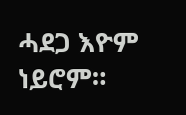ሓደጋ እዮም ነይሮም።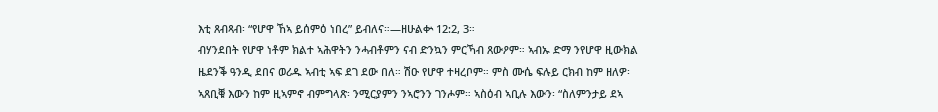እቲ ጸብጻብ፡ “የሆዋ ኸኣ ይሰምዕ ነበረ” ይብለና።—ዘሁልቍ 12:2, 3።
ብሃንደበት የሆዋ ነቶም ክልተ ኣሕዋትን ንሓብቶምን ናብ ድንኳን ምርኻብ ጸውዖም። ኣብኡ ድማ ንየሆዋ ዚውክል ዜደንቕ ዓንዲ ደበና ወሪዱ ኣብቲ ኣፍ ደገ ደው በለ። ሽዑ የሆዋ ተዛረቦም። ምስ ሙሴ ፍሉይ ርክብ ከም ዘለዎ፡ ኣጸቢቑ እውን ከም ዚኣምኖ ብምግላጽ፡ ንሚርያምን ንኣሮንን ገንሖም። ኣስዕብ ኣቢሉ እውን፡ “ስለምንታይ ደኣ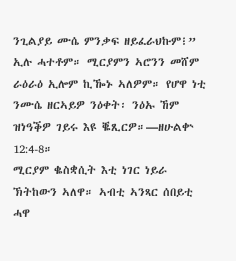ንጊልያይ ሙሴ ምንቃፍ ዘይፈራህኩም፧” ኢሉ ሓተቶም። ሚርያምን ኣሮንን መሸም ራዕራዕ ኢሎም ኪዀኑ ኣለዎም። የሆዋ ነቲ ንሙሴ ዘርኣይዎ ንዕቀት፡ ንዕኡ ኸም ዝነዓቕዎ ገይሩ እዩ ቘጺርዎ።—ዘሁልቍ 12:4-8።
ሚርያም ቈስቋሲት እቲ ነገር ነይራ ኽትከውን ኣለዋ። ኣብቲ ኣንጻር ሰበይቲ ሓዋ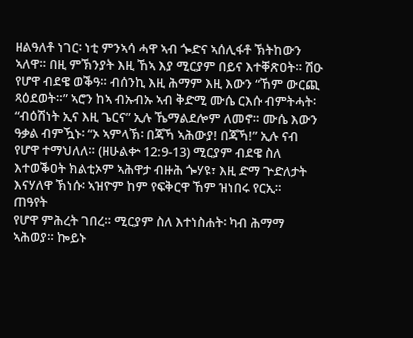ዘልዓለቶ ነገር፡ ነቲ ምንኣሳ ሓዋ ኣብ ጐድና ኣሰሊፋቶ ኽትከውን ኣለዋ። በዚ ምኽንያት እዚ ኸኣ እያ ሚርያም በይና እተቐጽዐት። ሽዑ የሆዋ ብደዌ ወቕዓ። ብሰንኪ እዚ ሕማም እዚ እውን “ኸም ውርጪ ጻዕደወት።” ኣሮን ከኣ ብኡብኡ ኣብ ቅድሚ ሙሴ ርእሱ ብምትሓት፡ “ብዕሽነት ኢና እዚ ጌርና” ኢሉ ኼማልደሎም ለመኖ። ሙሴ እውን ዓቃል ብምዃኑ፡ “ኦ ኣምላኽ፡ በጃኻ ኣሕውያ! በጃኻ!” ኢሉ ናብ የሆዋ ተማህለለ። (ዘሁልቍ 12:9-13) ሚርያም ብደዌ ስለ እተወቕዐት ክልቲኦም ኣሕዋታ ብዙሕ ጐሃዩ፣ እዚ ድማ ጕድለታት እናሃለዋ ኽነሱ፡ ኣዝዮም ከም የፍቅርዋ ኸም ዝነበሩ የርኢ።
ጠዓየት
የሆዋ ምሕረት ገበረ። ሚርያም ስለ እተነስሐት፡ ካብ ሕማማ ኣሕወያ። ኰይኑ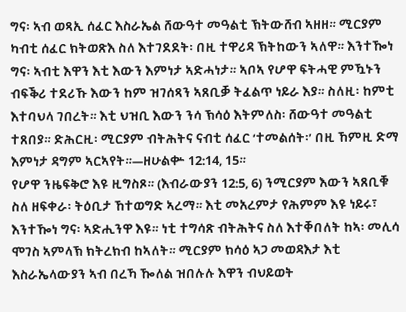ግና፡ ኣብ ወጻኢ ሰፈር እስራኤል ሸውዓተ መዓልቲ ኽትውሸብ ኣዘዘ። ሚርያም ካብቲ ሰፈር ክትወጽእ ስለ እተገደደት፡ በዚ ተዋሪዳ ኽትከውን ኣለዋ። እንተዀነ ግና፡ ኣብቲ እዋን እቲ እውን እምነታ ኣድሓነታ። ኣቦኣ የሆዋ ፍትሓዊ ምዃኑን ብፍቕሪ ተደሪኹ እውን ከም ዝገሰጻን ኣጸቢቓ ትፈልጥ ነይራ እያ። ስለዚ፡ ከምቲ እተባህላ ገበረት። እቲ ህዝቢ እውን ንሳ ኽሳዕ እትምለስ፡ ሸውዓተ መዓልቲ ተጸበያ። ድሕርዚ፡ ሚርያም ብትሕትና ናብቲ ሰፈር ‘ተመልሰት፡’ በዚ ኸምዚ ድማ እምነታ ዳግም ኣርኣየት።—ዘሁልቍ 12:14, 15።
የሆዋ ንዜፍቅሮ እዩ ዚግስጾ። (እብራውያን 12:5, 6) ንሚርያም እውን ኣጸቢቑ ስለ ዘፍቀራ፡ ትዕቢታ ኸተወግድ ኣረማ። እቲ መአረምታ የሕምም እዩ ነይሩ፣ እንተዀነ ግና፡ ኣድሒንዋ እዩ። ነቲ ተግሳጽ ብትሕትና ስለ እተቐበለት ከኣ፡ መሊሳ ሞገስ ኣምላኽ ክትረክብ ከኣለት። ሚርያም ክሳዕ ኣጋ መወዳእታ እቲ እስራኤላውያን ኣብ በረኻ ዀለል ዝበሉሉ እዋን ብህይወት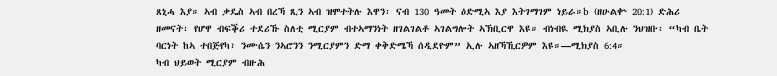ጸኒሓ እያ። ኣብ ቃዴስ ኣብ በረኻ ጺን ኣብ ዝሞተትሉ እዋን፡ ናብ 130 ዓመት ዕድሚኣ እያ እትገማገም ነይራ።b (ዘሁልቍ 20:1) ድሕሪ ዘመናት፡ የሆዋ ብፍቕሪ ተደሪኹ ስለቲ ሚርያም ብተኣማንነት ዘገልገልቶ ኣገልግሎት ኣኽቢርዋ እዩ። ብነብዪ ሚክያስ ኣቢሉ ንህዝቡ፡ “ካብ ቤት ባርነት ከኣ ተበጅየካ፣ ንሙሴን ንኣሮንን ንሚርያምን ድማ ቀቅድሜኻ ሰዲደዮም” ኢሉ ኣዘኻኺርዎም እዩ።—ሚክያስ 6:4።
ካብ ህይወት ሚርያም ብዙሕ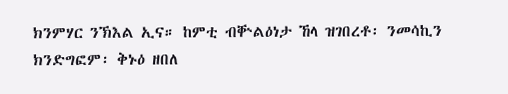ክንምሃር ንኽእል ኢና። ከምቲ ብቝልዕነታ ኸላ ዝገበረቶ፡ ንመሳኪን ክንድግፎም፡ ቅኑዕ ዘበለ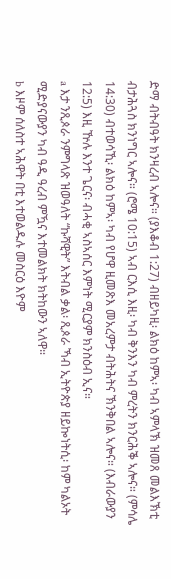ድማ ብትብዓት ክንዛረብ ኣሎና። (ያእቆብ 1:27) ብዘይካዚ፡ ልክዕ ከምኣ፡ ካብ ኣምላኽ ዝመጸ መልእኽቲ ብታሕጓስ ክንነግር ኣሎና። (ሮሜ 10:15) ኣብ ርእሲ እዚ፡ ካብ ቅንእን ካብ ምረትን ክንርሕቕ ኣሎና። (ምሳሌ 14:30) ብተወሳኺ፡ ልክዕ ከምኣ፡ ካብ የሆዋ ዚመጽእ መአረምታ ብትሕትና ኽንቅበል ኣሎና። (እብራውያን 12:5) እዚ ዅሉ እንተ ጌርና፡ ብሓቂ ኣስኣሰር እምነት ሚርያም ክንስዕብ ኢና።
a እታ ንጺጶራ ንምግላጽ ዝወዓለት “ኩሻዊት” እትብል ቃል፡ ጺጶራ ኻብ ኢትዮጵያ ዘይኰነትሲ፡ ከም ካልኦት ሚድያናውያን ካብ ዓዲ ዓረብ ምዃና እተመልክት ክትከውን ኣለዋ።
b እዞም ሰለስተ ኣሕዋት በቲ እተወልዱሉ መስርዕ እዮም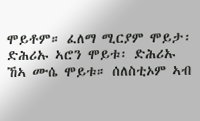ሞይቶም። ፈለማ ሚርያም ሞይታ፡ ድሕሪኡ ኣሮን ሞይቱ፡ ድሕሪኡ ኸኣ ሙሴ ሞይቱ። ሰለስቲኦም ኣብ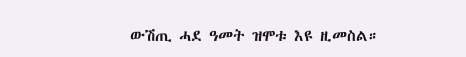ውሽጢ ሓደ ዓመት ዝሞቱ እዩ ዚመስል።